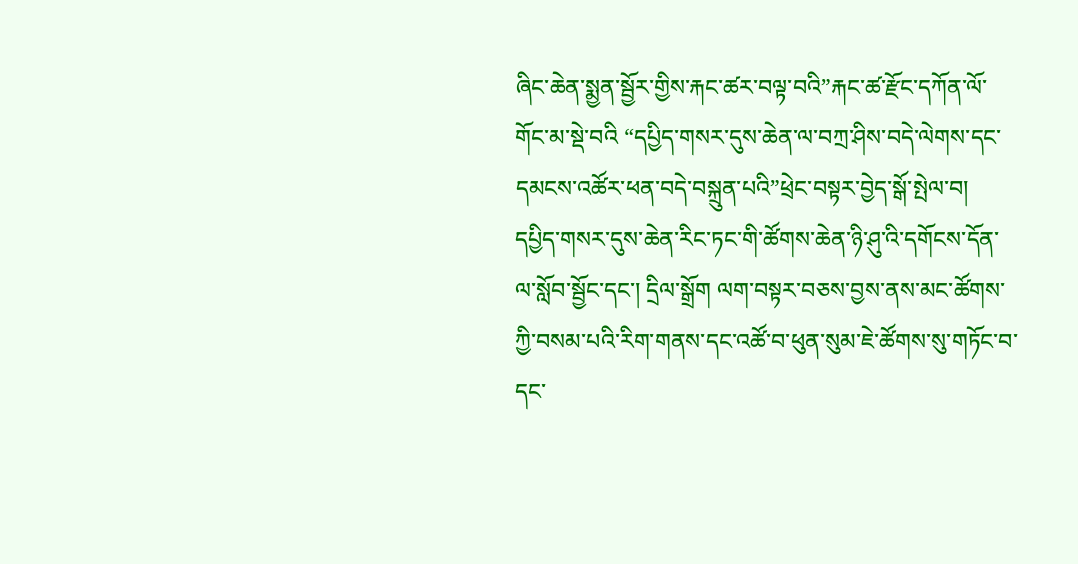ཞིང་ཆེན་སྨྱན་སྦྱོར་གྱིས་རྐང་ཚར་བལྟ་བའི”རྐང་ཚ་རྫོང་དཀོན་ལོ་གོང་མ་སྡེ་བའི “དཔྱིད་གསར་དུས་ཆེན་ལ་བཀྲ་ཤིས་བདེ་ལེགས་དང་དམངས་འཚོར་ཕན་བདེ་བསྐྲུན་པའི”ཕྲེང་བསྟར་བྱེད་སྒོ་སྤེལ་བ།
དཔྱིད་གསར་དུས་ཆེན་རིང་ཏང་གི་ཚོགས་ཆེན་ཉི་ཤུ་འི་དགོངས་དོན་ལ་སློབ་སྦྱོང་དང་། དྲིལ་སྒྲོག ལག་བསྟར་བཅས་བྱས་ནས་མང་ཚོགས་ཀྱི་བསམ་པའི་རིག་གནས་དང་འཚོ་བ་ཕུན་སུམ་ཇེ་ཚོགས་སུ་གཏོང་བ་དང་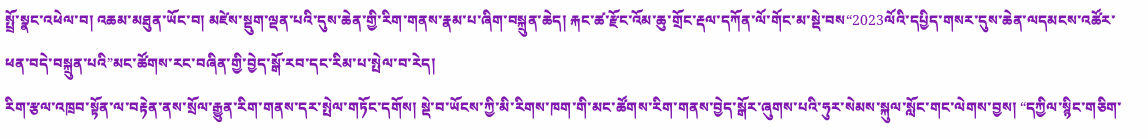སྤྲོ་སྣང་འཕེལ་བ། འཆམ་མཐུན་ཡོང་བ། མཛེས་སྡུག་ལྡན་པའི་དུས་ཆེན་གྱི་རིག་གནས་རྣམ་པ་ཞིག་བསྐྲུན་ཆེད། རྐང་ཚ་རྫོང་འོམ་ཆུ་གྲོང་རྡལ་དཀོན་ལོ་གོང་མ་སྡེ་བས“2023ལོའི་དཔྱིད་གསར་དུས་ཆེན་ལདམངས་འཚོར་ཕན་བདེ་བསྐྲུན་པའི”མང་ཚོགས་རང་བཞིན་གྱི་བྱེད་སྒོ་རབ་དང་རིམ་པ་སྤེལ་བ་རེད།
རིག་རྩལ་འཁྲབ་སྟོན་ལ་བརྟེན་ནས་སྲོལ་རྒྱུན་རིག་གནས་དར་སྤེལ་གཏོང་དགོས། སྡེ་བ་ཡོངས་ཀྱི་མི་རིགས་ཁག་གི་མང་ཚོགས་རིག་གནས་བྱེད་སྒོར་ཞུགས་པའི་ཧུར་སེམས་སྐུལ་སློང་གང་ལེགས་བྱས། “དཀྱིལ་སྙིང་གཅིག་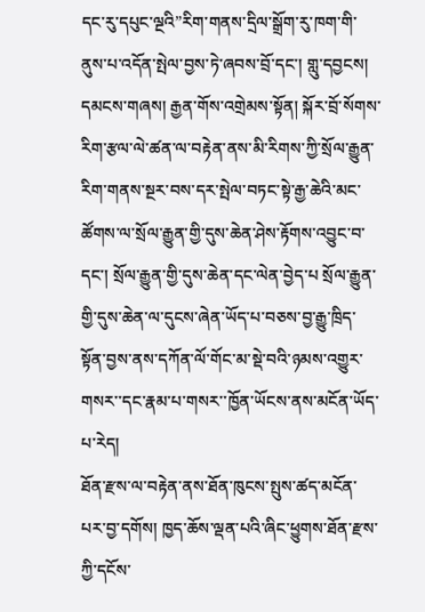དང་རུ་དཔུང་ལྔའི”རིག་གནས་དྲིལ་སྒྲོག་རུ་ཁག་གི་ནུས་པ་འདོན་སྤེལ་བྱས་ཏེ་ཞབས་བྲོ་དང་། གླུ་དབྱངས། དམངས་གཞས། རྒྱན་གོས་འགྲེམས་སྟོན། སྐོར་བྲོ་སོགས་རིག་རྩལ་ལེ་ཚན་ལ་བརྟེན་ནས་མི་རིགས་ཀྱི་སྲོལ་རྒྱུན་རིག་གནས་སྔར་བས་དར་སྤེལ་བཏང་སྟེ་རྒྱ་ཆེའི་མང་ཚོགས་ལ་སྲོལ་རྒྱུན་གྱི་དུས་ཆེན་ཤེས་རྟོགས་འབྱུང་བ་དང་། སྲོལ་རྒྱུན་གྱི་དུས་ཆེན་དང་ལེན་བྱེད་པ སྲོལ་རྒྱུན་གྱི་དུས་ཆེན་ལ་དུངས་ཞེན་ཡོད་པ་བཅས་བྱ་རྒྱུ་ཁྲིད་སྟོན་བྱས་ནས་དཀོན་ལོ་གོང་མ་སྡེ་བའི་ཉམས་འགྱུར་གསར་་དང་རྣམ་པ་གསར་་ཁྱོན་ཡོངས་ནས་མངོན་ཡོད་པ་རེད།
ཐོན་རྫས་ལ་བརྟེན་ནས་ཐོན་ཁུངས་སྤུས་ཚད་མངོན་པར་བྱ་དགོས། ཁྱད་ཆོས་ལྡན་པའི་ཞིང་ཕྱུགས་ཐོན་རྫས་ཀྱི་དངོས་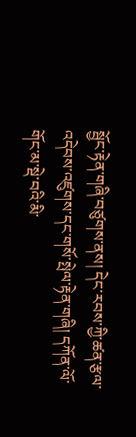སྦྱོང་རྟེན་གཞི་བཙུགས་ནས། དེང་རབས་ཀྱི་ཚན་རྩལ་འདེབས་འཛུགས་དང་གསོ་སྤེལ་རྟེན་གཞི། དཀོན་ལོ་གོང་མ་སྡེ་བའི་མི་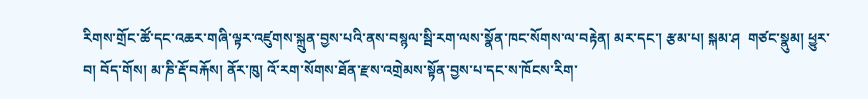རིགས་གྲོང་ཚོ་དང་འཆར་གཞི་ལྟར་འཛུགས་སྐྲུན་བྱས་པའི་ནས་བསྙལ་སྦི་རག་ལས་སྣོན་ཁང་སོགས་ལ་བརྟེན། མར་དང་། རྩམ་པ། སྐམ་ཤ  གཙང་སྣུམ། ཕྱུར་བ། བོད་གོས། མ་ཎི་རྡོ་བརྐོས། ནོར་ཁུ། འོ་རག་སོགས་ཐོན་རྫས་འགྲེམས་སྟོན་བྱས་པ་དང་ས་ཁོངས་རིག་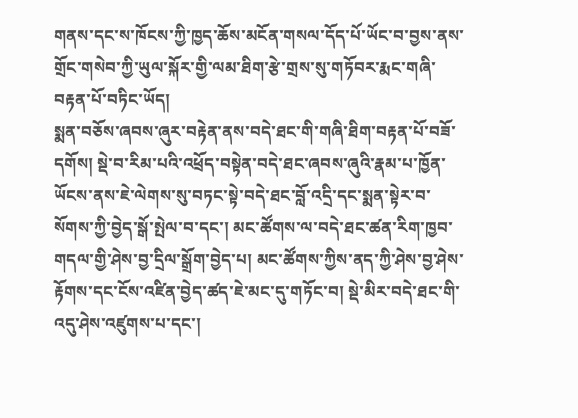གནས་དང་ས་ཁོངས་ཀྱི་ཁྱད་ཆོས་མངོན་གསལ་དོད་པོ་ཡོང་བ་བྱས་ནས་གྲོང་གསེབ་ཀྱི་ཡུལ་སྐོར་གྱི་ལམ་ཐིག་རྩེ་གྲས་སུ་གཏོབར་རྨང་གཞི་བརྟན་པོ་བཏིང་ཡོད།
སྨན་བཅོས་ཞབས་ཞུར་བརྟེན་ནས་བདེ་ཐང་གི་གཞི་ཐིག་བརྟན་པོ་བཟོ་དགོས། སྡེ་བ་རིམ་པའི་འཕྲོད་བསྟེན་བདེ་ཐང་ཞབས་ཞུའི་རྣམ་པ་ཁྱོན་ཡོངས་ནས་ཇེ་ལེགས་སུ་བཏང་སྟེ་བདེ་ཐང་བློ་འདྲི་དང་སྨན་སྟེར་བ་སོགས་ཀྱི་བྱེད་སྒོ་སྤེལ་བ་དང་། མང་ཚོགས་ལ་བདེ་ཐང་ཚན་རིག་ཁྱབ་གདལ་གྱི་ཤེས་བྱ་དྲིལ་སྒྲོག་བྱེད་པ། མང་ཚོགས་ཀྱིས་ནད་ཀྱི་ཤེས་བྱ་ཤེས་རྟོགས་དང་ངོས་འཛིན་བྱེད་ཚད་ཇེ་མང་དུ་གཏོང་བ། སྡེ་མིར་བདེ་ཐང་གི་འདུ་ཤེས་འཛུགས་པ་དང་།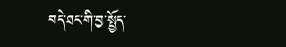བདེ་ཐང་གི་བྱ་སྤྱོད་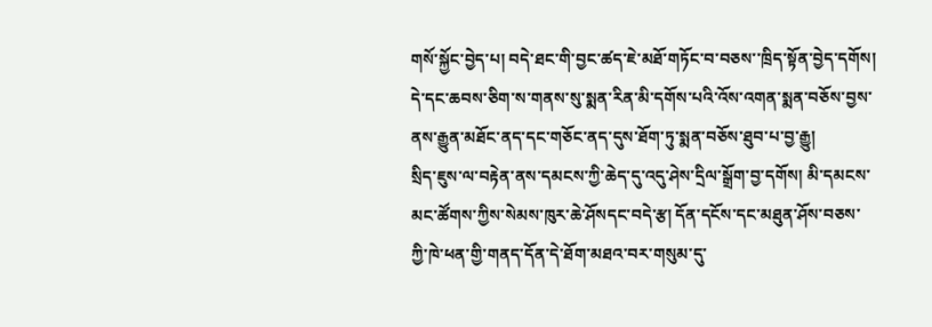གསོ་སྐྱོང་བྱེད་པ། བདེ་ཐང་གི་བྱང་ཚད་ཇེ་མཐོ་གཏོང་བ་བཅས་་ཁྲིད་སྟོན་བྱེད་དགོས། དེ་དང་ཆབས་ཅིག་ས་གནས་སུ་སྨན་རིན་མི་དགོས་པའི་འོས་འགན་སྨན་བཅོས་བྱས་ནས་རྒྱུན་མཐོང་ནད་དང་གཅོང་ནད་དུས་ཐོག་ཏུ་སྨན་བཅོས་ཐུབ་པ་བྱ་རྒྱུ།
སྲིད་ཇུས་ལ་བརྟེན་ནས་དམངས་ཀྱི་ཆེད་དུ་འདུ་ཤེས་དྲིལ་སྒྲོག་བྱ་དགོས། མི་དམངས་མང་ཚོགས་ཀྱིས་སེམས་ཁུར་ཆེ་ཤོསདང་བདེ་རྩ། དོན་དངོས་དང་མཐུན་ཤོས་བཅས་ཀྱི་ཁེ་ཕན་གྱི་གནད་དོན་དེ་ཐོག་མཐའ་བར་གསུམ་དུ་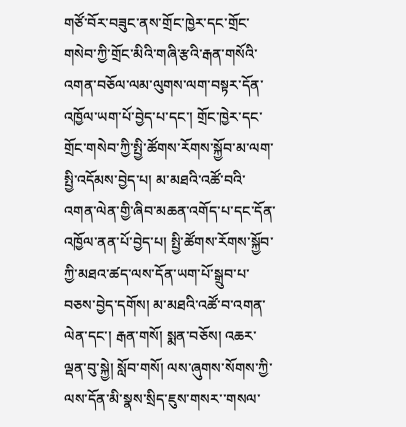གཙོ་བོར་བཟུང་ནས་གྲོང་ཁྱེར་དང་གྲོང་གསེབ་ཀྱི་གྲོང་མིའི་གཞི་རྩའི་རྒན་གསོའི་འགན་བཅོལ་ལམ་ལུགས་ལག་བསྟར་དོན་འཁྱོལ་ཡག་པོ་བྱེད་པ་དང་། གྲོང་ཁྱེར་དང་གྲོང་གསེབ་ཀྱི་སྤྱི་ཚོགས་རོགས་སྐྱོབ་མ་ལག་སྤྱི་འདོམས་བྱེད་པ། མ་མཐའི་འཚོ་བའི་འགན་ལེན་གྱི་ཞིབ་མཆན་འགོད་པ་དང་དོན་འཁྱོལ་ནན་པོ་བྱེད་པ། སྤྱི་ཚོགས་རོགས་སྐྱོབ་ཀྱི་མཐའ་ཚད་ལས་དོན་ཡག་པོ་སྒྲུབ་པ་བཅས་བྱེད་དགོས། མ་མཐའི་འཚོ་བ་འགན་ལེན་དང་། རྒན་གསོ། སྨན་བཅོས། འཆར་ལྡན་བུ་སྐྱེ། སློབ་གསོ། ལས་ཞུགས་སོགས་ཀྱི་ལས་དོན་མི་སྣས་སྲིད་ཇུས་གསར་་གསལ་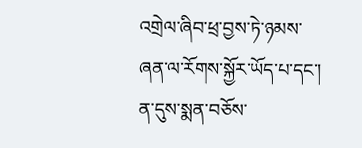འགྲེལ་ཞིབ་ཕྲ་བྱས་ཏེ་ཉམས་ཞན་ལ་རོགས་སྐྱོར་ཡོད་པ་དང་། ན་དུས་སྨན་བཅོས་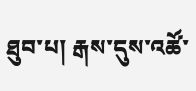ཐུབ་པ། རྒས་དུས་འཚོ་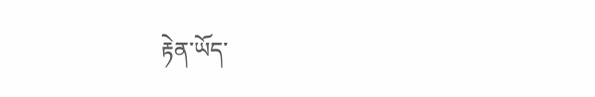རྟེན་ཡོད་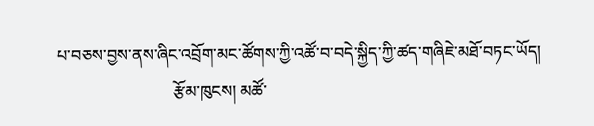པ་བཅས་བྱས་ནས་ཞིང་འབྲོག་མང་ཚོགས་ཀྱི་འཚོ་བ་བདེ་སྐྱིད་ཀྱི་ཚད་གཞིཇེ་མཐོ་བཏང་ཡོད།
                            རྩོམ་ཁུངས། མཚོ་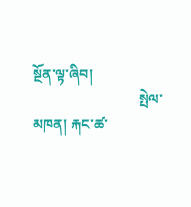སྔོན་ལྟ་ཞིབ།
                             སྤེལ་མཁན། རྐང་ཚ་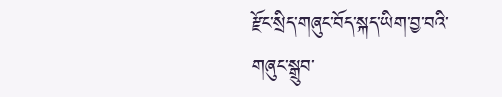རྫོང་སྲིད་གཞུང་བོད་སྐད་ཡིག་བྱ་བའི་གཞུང་སྒྲུབ་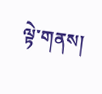ལྟེ་གནས།